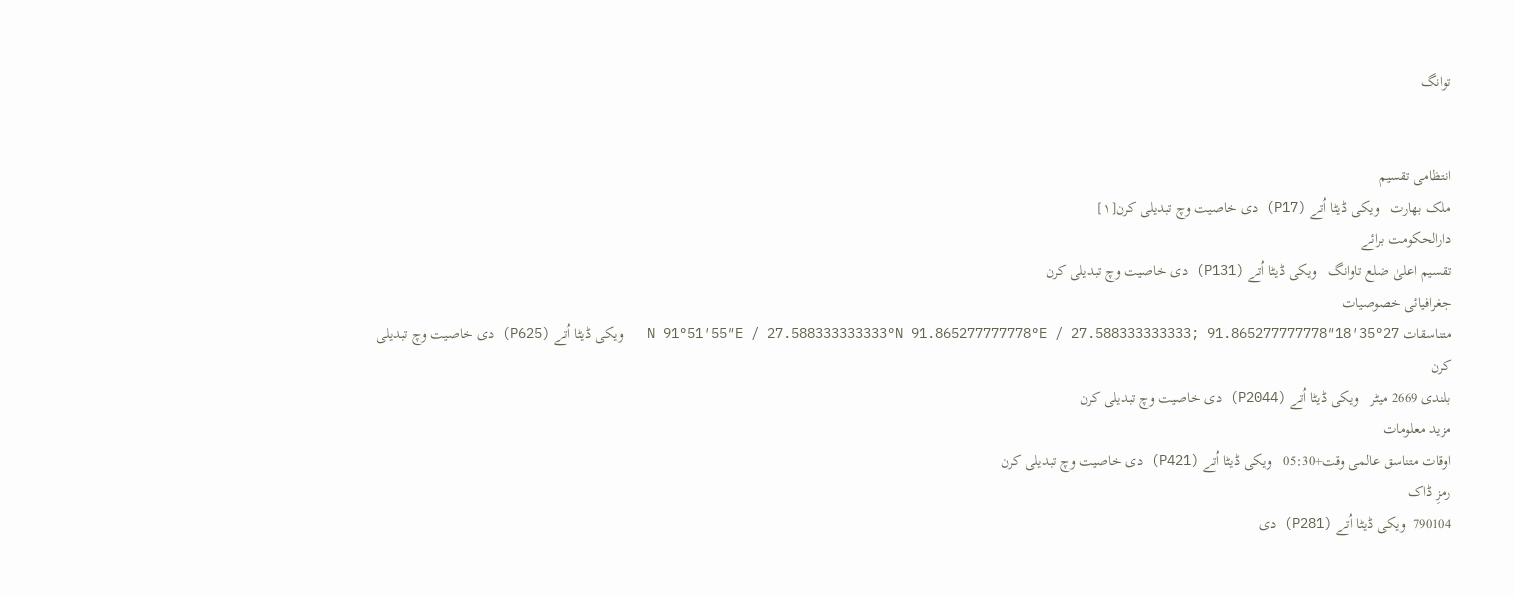توانگ


انتظامی تقسیم
ملک بھارت   ویکی ڈیٹا اُتے (P17) دی خاصیت وچ تبدیلی کرن[۱]
دارالحکومت برائے
تقسیم اعلیٰ ضلع تاوانگ   ویکی ڈیٹا اُتے (P131) دی خاصیت وچ تبدیلی کرن
جغرافیائی خصوصیات
متناسقات 27°35′18″N 91°51′55″E / 27.588333333333°N 91.865277777778°E / 27.588333333333; 91.865277777778   ویکی ڈیٹا اُتے (P625) دی خاصیت وچ تبدیلی کرن
بلندی 2669 میٹر   ویکی ڈیٹا اُتے (P2044) دی خاصیت وچ تبدیلی کرن
مزید معلومات
اوقات متناسق عالمی وقت+05:30   ویکی ڈیٹا اُتے (P421) دی خاصیت وچ تبدیلی کرن
رمزِ ڈاک
790104  ویکی ڈیٹا اُتے (P281) دی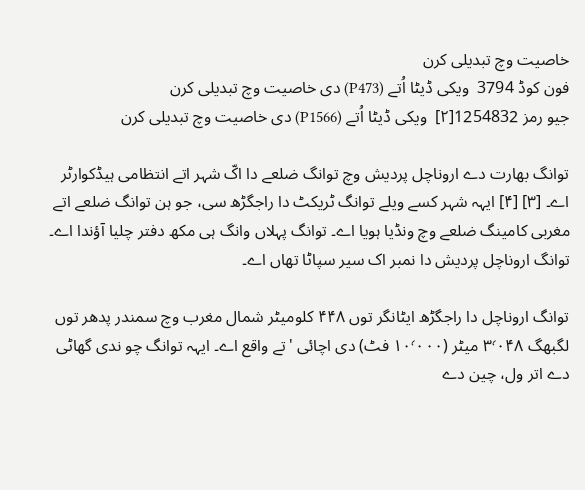خاصیت وچ تبدیلی کرن
فون کوڈ 3794  ویکی ڈیٹا اُتے (P473) دی خاصیت وچ تبدیلی کرن
جیو رمز 1254832[۲]  ویکی ڈیٹا اُتے (P1566) دی خاصیت وچ تبدیلی کرن

توانگ بھارت دے اروناچل پردیش وچ توانگ ضلعے دا اکّ شہر اتے انتظامی ہیڈکوارٹر اے۔ [۳] [۴] ایہہ شہر کسے ویلے توانگ ٹریکٹ دا راجگڑھ سی، جو ہن توانگ ضلعے اتے مغربی کامینگ ضلعے وچ ونڈیا ہویا اے۔ توانگ پہلاں وانگ ہی مکھ دفتر چلیا آؤندا اے۔ توانگ اروناچل پردیش دا نمبر اک سیر سپاٹا تھاں اے۔

توانگ اروناچل دا راجگڑھ ایٹانگر توں ۴۴۸ کلومیٹر شمال مغرب وچ سمندر پدھر توں لگبھگ ۳٬۰۴۸ میٹر (۱۰٬۰۰۰ فٹ) دی اچائی 'تے واقع اے۔ ایہہ توانگ چو ندی گھاٹی دے اتر ول، چین دے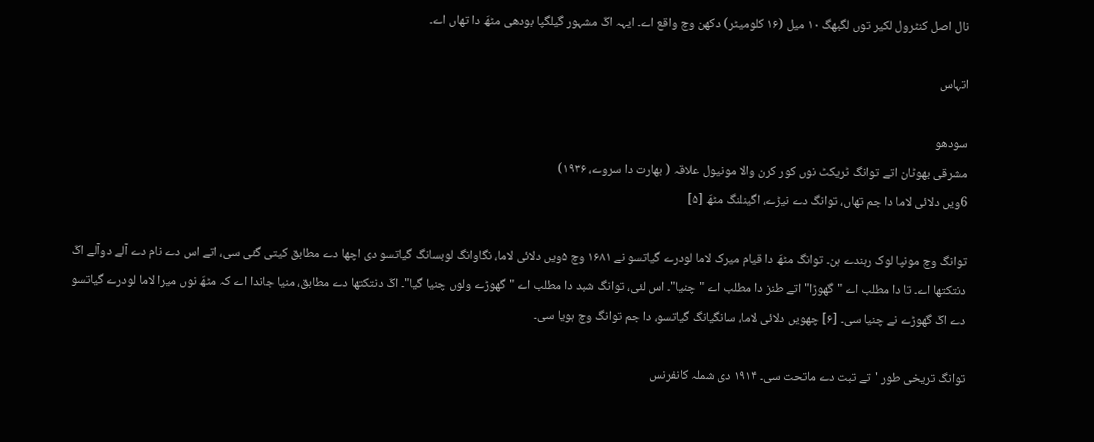نال اصل کنٹرول لکیر توں لگبھگ ۱۰ میل (۱۶ کلومیٹر) دکھن وچ واقع اے۔ ایہہ اکّ مشہور گیلگپا بودھی مٹھّ دا تھاں اے۔

اتہاس

سودھو
مشرقی بھوٹان اتے توانگ ٹریکٹ نوں کور کرن والا مونیول علاقہ ( بھارت دا سروے، ۱۹۳۶)
6ویں دلائی لاما دا جم تھاں، توانگ دے نیڑے، اگینلنگ مٹھّ [۵]

توانگ وچ مونپا لوک رہندے ہن۔ توانگ مٹھّ دا قیام میرک لاما لودرے گیاتسو نے ۱۶۸۱ وچ ۵ویں دلائی لاما، نگاوانگ لوبسانگ گیاتسو دی اچھا دے مطابق کیتی گئی سی، اتے اس دے نام دے آلے دوآلے اکّ دنتکتھا اے۔ تا دا مطلب اے "گھوڑا" اتے طنز دا مطلب اے "چنیا"۔ اس لئی، توانگ شبد دا مطلب اے "گھوڑے ولوں چنیا گیا"۔ اکّ دنتکتھا دے مطابق، منیا جاندا اے کہ مٹھّ نوں میرا لاما لودرے گیاتسو دے اکّ گھوڑے نے چنیا سی۔ [۶] چھویں دلائی لاما، سانگیانگ گیاتسو، دا جم توانگ وچ ہویا سی۔

توانگ تریخی طور 'تے تبت دے ماتحت سی۔ ۱۹۱۴ دی شملہ کانفرنس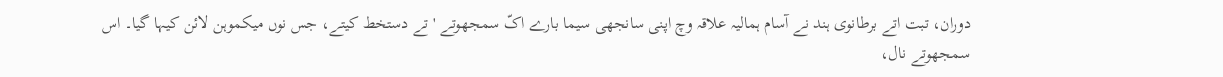دوران، تبت اتے برطانوی ہند نے آسام ہمالیہ علاقہ وچ اپنی سانجھی سیما بارے اکّ سمجھوتے 'تے دستخط کیتے، جس نوں میکموہن لائن کیہا گیا۔ اس سمجھوتے نال،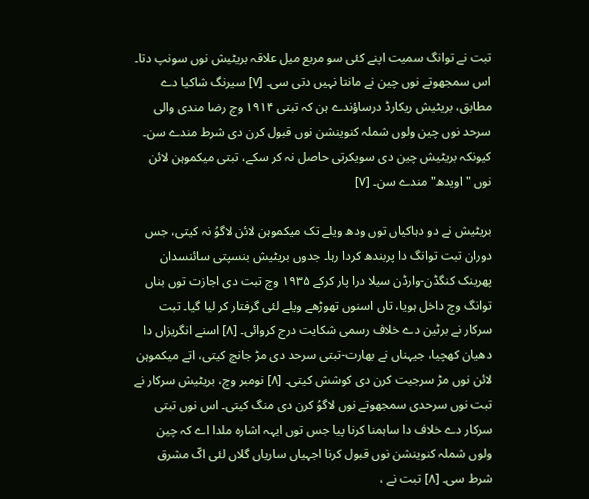تبت نے توانگ سمیت اپنے کئی سو مربع میل علاقہ بریٹیش نوں سونپ دتا۔ اس سمجھوتے نوں چین نے مانتا نہیں دتی سی۔ [۷] سیرنگ شاکیا دے مطابق، بریٹیش ریکارڈ درساؤندے ہن کہ تبتی ۱۹۱۴ وچ رضا مندی والی سرحد نوں چین ولوں شملہ کنوینشن نوں قبول کرن دی شرط مندے سن۔ کیونکہ بریٹیش چین دی سویکرتی حاصل نہ کر سکے، تبتی میکموہن لائن نوں "اویدھ" مندے سن۔ [۷]

بریٹیش نے دو دہاکیاں توں ودھ ویلے تک میکموہن لائن لاگوُ نہ کیتی، جس دوران تبت توانگ دا پربندھ کردا رہا۔ جدوں بریٹیش بنسپتی سائنسدان پھرینک کنگڈن-وارڈن سیلا درا پار کرکے ۱۹۳۵ وچ تبت دی اجازت توں بناں توانگ وچ داخل ہویا، تاں اسنوں تھوڑھے ویلے لئی گرفتار کر لیا گیا۔ تبت سرکار نے برٹین دے خلاف رسمی شکایت درج کروائی۔ [۸] اسنے انگریزاں دا دھیان کھچیا، جیہناں نے بھارت-تبتی سرحد دی مڑ جانچ کیتی، اتے میکموہن لائن نوں مڑ سرجیت کرن دی کوشش کیتی۔ [۸] نومبر وچ، بریٹیش سرکار نے تبت نوں سرحدی سمجھوتے نوں لاگوُ کرن دی منگ کیتی۔ اس نوں تبتی سرکار دے خلاف دا ساہمنا کرنا پیا جس توں ایہہ اشارہ ملدا اے کہ چین ولوں شملہ کنوینشن نوں قبول کرنا اجہیاں ساریاں گلاں لئی اکّ مشرق شرط سی۔ [۸] تبت نے ،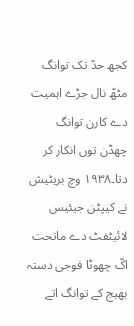کجھ حدّ تک توانگ مٹھّ نال جڑے اہمیت دے کارن توانگ چھڈن توں انکار کر دتا۔۱۹۳۸ وچ بریٹیش نے کیپٹن جیئیس لائیٹفٹ دے ماتحت اکّ چھوٹا فوجی دستہ بھیج کے توانگ اتے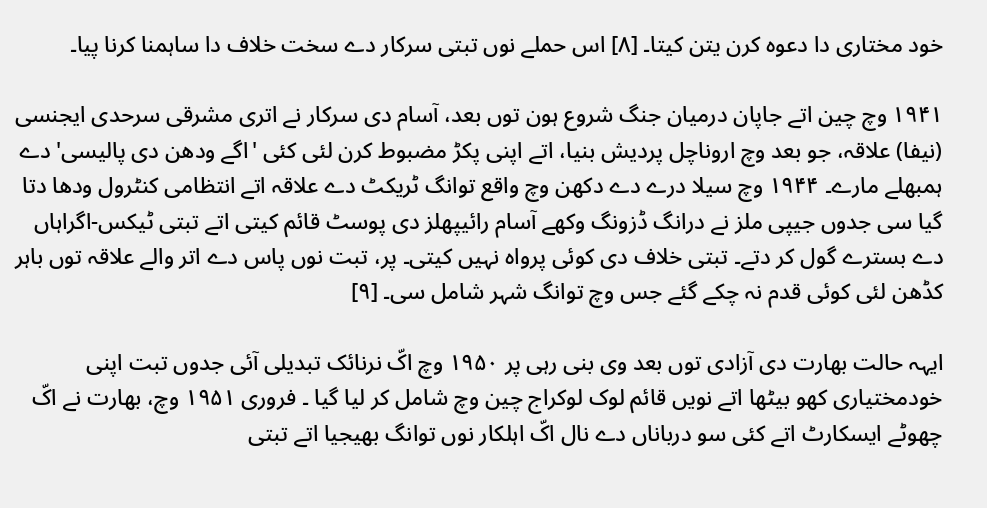خود مختاری دا دعوہ کرن یتن کیتا۔ [۸] اس حملے نوں تبتی سرکار دے سخت خلاف دا ساہمنا کرنا پیا۔

۱۹۴۱ وچ چین اتے جاپان درمیان جنگ شروع ہون توں بعد، آسام دی سرکار نے اتری مشرقی سرحدی ایجنسی (نیفا) علاقہ، جو بعد وچ اروناچل پردیش بنیا، اتے اپنی پکڑ مضبوط کرن لئی کئی 'اگے ودھن دی پالیسی' دے ہمبھلے مارے۔ ۱۹۴۴ وچ سیلا درے دے دکھن وچ واقع توانگ ٹریکٹ دے علاقہ اتے انتظامی کنٹرول ودھا دتا گیا سی جدوں جیپی ملز نے درانگ ڈزونگ وکھے آسام رائیپھلز دی پوسٹ قائم کیتی اتے تبتی ٹیکس-اگراہاں دے بسترے گول کر دتے۔ تبتی خلاف دی کوئی پرواہ نہیں کیتی۔ پر، تبت نوں پاس دے اتر والے علاقہ توں باہر کڈھن لئی کوئی قدم نہ چکے گئے جس وچ توانگ شہر شامل سی۔ [۹]

ایہہ حالت بھارت دی آزادی توں بعد وی بنی رہی پر ۱۹۵۰ وچ اکّ نرنائک تبدیلی آئی جدوں تبت اپنی خودمختیاری کھو بیٹھا اتے نویں قائم لوک لوکراج چین وچ شامل کر لیا گیا ۔ فروری ۱۹۵۱ وچ، بھارت نے اکّ چھوٹے ایسکارٹ اتے کئی سو درباناں دے نال اکّ اہلکار نوں توانگ بھیجیا اتے تبتی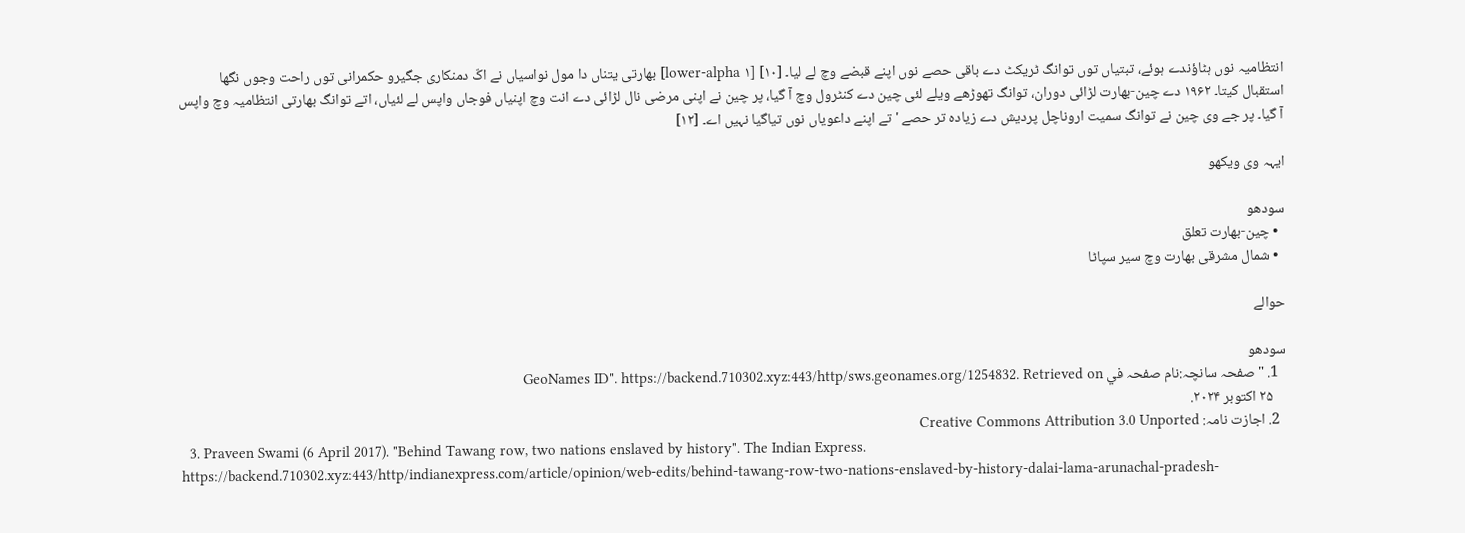انتظامیہ نوں ہٹاؤندے ہوئے، تبتیاں توں توانگ ٹریکٹ دے باقی حصے نوں اپنے قبضے وچ لے لیا۔ [۱۰] [lower-alpha ۱] بھارتی یتناں دا مول نواسیاں نے اکّ دمنکاری جگیرو حکمرانی توں راحت وجوں نگھا استقبال کیتا۔ ۱۹۶۲ دے چین-بھارت لڑائی دوران، توانگ تھوڑھے ویلے لئی چین دے کنٹرول وچ آ گیا، پر چین نے اپنی مرضی نال لڑائی دے انت وچ اپنیاں فوجاں واپس لے لئیاں، اتے توانگ بھارتی انتظامیہ وچ واپس آ گیا۔ پر جے وی چین نے توانگ سمیت اروناچل پردیش دے زیادہ تر حصے 'تے اپنے داعویاں نوں تیاگیا نہیں اے۔ [۱۲]

ایہہ وی ویکھو

سودھو
  • چین-بھارت تعلق
  • شمال مشرقی بھارت وچ سیر سپاٹا

حوالے

سودھو
  1. "صفحہ سانچہ:نام صفحہ في GeoNames ID". http://sws.geonames.org/1254832. Retrieved on
    ۲۵ اکتوبر ۲۰۲۴.
  2. اجازت نامہ: Creative Commons Attribution 3.0 Unported
  3. Praveen Swami (6 April 2017). "Behind Tawang row, two nations enslaved by history". The Indian Express. http://indianexpress.com/article/opinion/web-edits/behind-tawang-row-two-nations-enslaved-by-history-dalai-lama-arunachal-pradesh-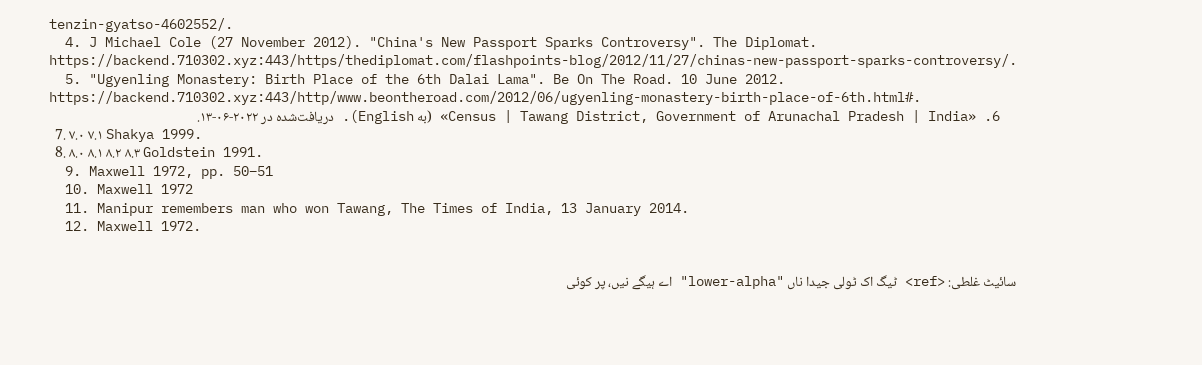tenzin-gyatso-4602552/.
  4. J Michael Cole (27 November 2012). "China's New Passport Sparks Controversy". The Diplomat. https://thediplomat.com/flashpoints-blog/2012/11/27/chinas-new-passport-sparks-controversy/.
  5. "Ugyenling Monastery: Birth Place of the 6th Dalai Lama". Be On The Road. 10 June 2012. http://www.beontheroad.com/2012/06/ugyenling-monastery-birth-place-of-6th.html#.
  6. «Census | Tawang District, Government of Arunachal Pradesh | India» (به English). دریافت‌شده در ۲۰۲۲-۰۶-۱۳.
  7. ۷.۰ ۷.۱ Shakya 1999.
  8. ۸.۰ ۸.۱ ۸.۲ ۸.۳ Goldstein 1991.
  9. Maxwell 1972, pp. 50–51
  10. Maxwell 1972
  11. Manipur remembers man who won Tawang, The Times of India, 13 January 2014.
  12. Maxwell 1972.


سائیٹ غلطی: <ref> ٹیگ اک ٹولی جیدا ناں "lower-alpha" اے ہیگے نیں، پر کوئی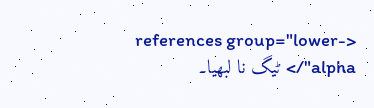<references group="lower-alpha"/> ٹیگ نا لبھیا۔